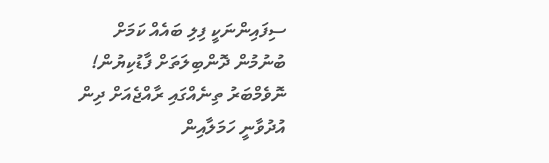ސިފައިންނަކީ ފިލި ބައެއް ކަމަށް ބުނުމުން ދޮންބިލަތަށް ފާޑުކިޔުން!
ނޮވެމްބަރު ތިނެއްގައި ރާއްޖެއަށް ދިން އުދުވާނީ ހަމަލާއިން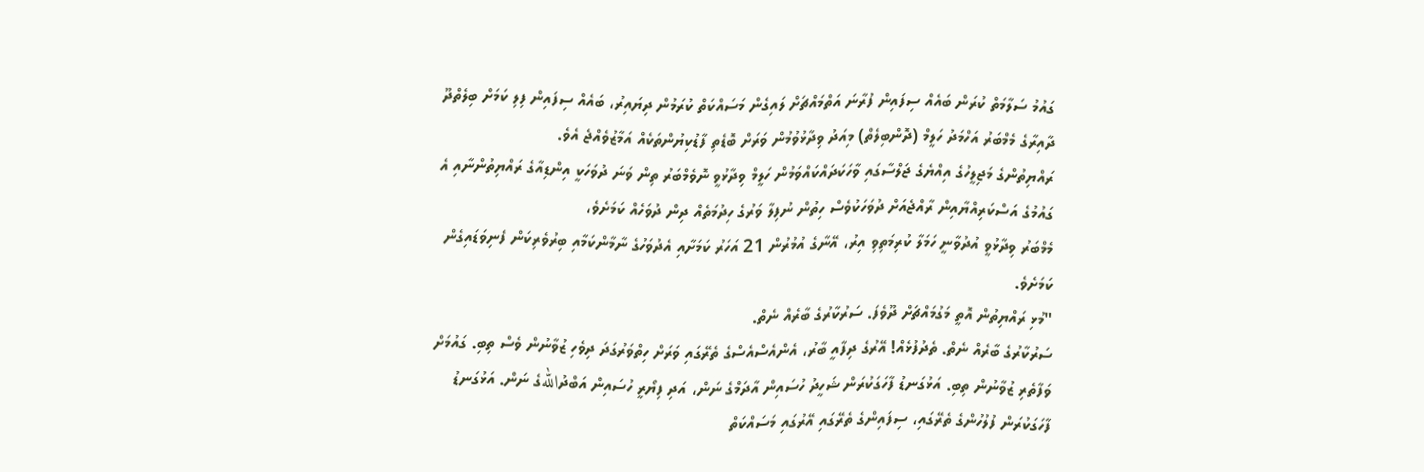ގައުމު ސަލާމަތް ކުރަން ބައެއް ސިފައިން ފުރާނަ އަތްމައްޗަށް ލައިގެން މަސައްކަތް ކުރަމުން ދިޔައިރު، ބައެއް ސިފައިން ފިލި ކަމަށް ބިލެތްދޫ ދާއިރާގެ މެމްބަރު އަހްމަދު ހަލީމް (ދޮންބިލެތް) މިއަދު ވިދާޅުވުމުން ވަރަށް ބޮޑެތި ފާޑުކިޔުންތަކެއް އަމާޒުވެއްޖެ އެވެ.
ރައްޔިތުންގެ މަޖިލީހުގެ އިއްޔެގެ ޖަލްސާގައި ވާހަކަދައްކައްވަމުން ހަލީމް ވިދާޅުވީ ނޮވެމްބަރު ތިން ވަނަ ދުވަހަކީ އިންޑިއާގެ ރައްޔިތުންނާއި އެ ގައުމުގެ އަސްކަރިއްޔާއިން ރާއްޖެއަށް ދުވަހަކުވެސް ހިތުން ނުފިލާ ވަރުގެ ހިދުމަތެއް ދިން ދުވަހެއް ކަމަށެވެ،
މެމްބަރު ވިދާޅުވީ އުދުވާނީ ހަމަލާ ކުރިމަތިވި އިރު، އޭނާގެ އުމުރުން 21 އަހަރު ކަމަށާއި އެދުވަހުގެ ނާމާންކަމާއި ބިރުވެރިކަން ފެނިވަޑައިގެން ކަމަށެވެ.
"މުޅި ރައްޔިތުން އޮތީ މަގުމައްޗަށް ދޫވެފަ. ސަރުކާރުގެ ބާރެއް ނެތް.
ސަރުކާރުގެ ބާރެއް ނެތް. ތެދުފުޅެއް! އޭރުގެ ދިފާއީ ބާރު، އެންއެސްއެސްގެ ތެރޭގައި ވަރަށް ހިތްވަރުގަދަ ދިވެހި ޒުވާނުން ވެސް ތިބި. ގައުމަށް ވަފާތެރި ޒުވާނުން ތިބި. އަޅުގަނޑު ފާހަގަކުރަން ޝަހީދު ހުސައިން އާދަމްގެ ނަން، އަދި ފިޔޯރީ ހުސައިން އަބްދުاللهގެ ނަން. އަޅުގަނޑު ފާހަގަކުރަން ފުލުހުންގެ ތެރޭގައި، ސިފައިންގެ ތެރޭގައި އޭރުގައި މަސައްކަތް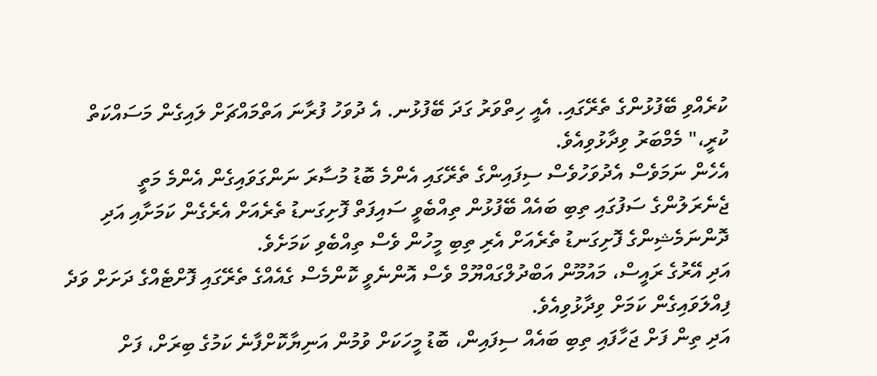ކުރެއްވި ބޭފުޅުންގެ ތެރޭގައި. އެއީ ހިތްވަރު ގަދަ ބޭފުޅުނ. އެ ދުވަހު ފުރާނަ އަތްމައްޗަށް ލައިގެން މަސައްކަތް ކުރީ،" މެމްބަރު ވިދާޅުވިއެވެ.
އެހެން ނަމަވެސް އެދުވަހުވެސް ސިފައިންގެ ތެރޭގައި އެންމެ ބޮޑު މުސާރަ ނަންގަވައިގެން އެންމެ މަތީ ޖެނެރަލުންގެ ސަފުގައި ތިބި ބައެއް ބޭފުޅުން ތިއްބެވީ ސައިފަތް ފޮށިގަނޑު ތެރެއަށް އެރެގެން ކަމަށާއި އަދި ދޮންނަމެޝިންގެ ފޮށިގަނޑު ތެރެއަށް އެރި ތިބި މީހުން ވެސް ތިއްބެވި ކަމަށެވެ.
އަދި އޭރުގެ ރައީސް، މައުމޫން އަބްދުލްގައްޔޫމް ވެސް އޮންނެވީ ކޮންމެސް ގެއެއްގެ ތެރޭގައި ފޮށްޓެއްގެ ދަށަށް ވަދެ ފިއްލަވައިގެން ކަމަށް ވިދާޅުވިއެވެ.
އަދި ތިން ފަށް ޖަހާފައި ތިބި ބައެއް ސިފައިން، ބޮޑު މީހަކަށް ވުމުން އަނިޔާކޮށްފާނެ ކަމުގެ ބިރަށް، ފަށް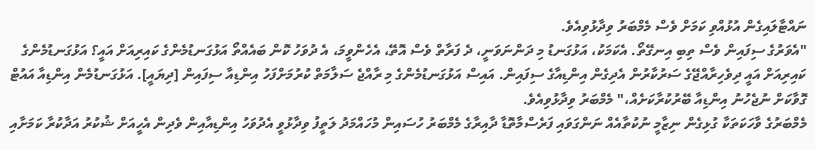ނައްޓާލައިގެން އުޅުއްވި ކަމަށް ވެސް މެމްބަރު ވިދާޅުވިއެވެ.
"އެވަރުގެ ސިފައިން ވެސް ތިބި އިނގޭތޯ. އެކަމަކު، އަޅުގަނޑު މި ދަންނަވަނީ، ދެ ފަރާތް ވެސް އޮތޭ، އެހެންވީމަ، އެ ދުވަހު ކޮން ބައެއްތޯ އަޅުގަނޑުމެންގެ ކައިރިއަށް އައީ؟ އަޅުގަނޑުމެންގެ ކައިރިއަށް އައީ ދިވެހިރާއްޖޭގެ ސަރުކާރުން އެދިގެން އިންޑިއާގެ ސިފައިން. އައިސް އަޅުގަނޑުމެންގެ މި ރާއްޖެ ސަލާމަތް ކުރުމަށްފަހު އިންޑިއާ ސިފައިން [ދިޔައީ]. އަޅުގަނޑުމެން އިންޑިއާ އައުޓް ގޮވާކަށް ނުޖެހުނު އިންޑިއާ ބޭރުކުރާކަށެއް،" މެމްބަރު ވިދާޅުވިއެވެ.
މެމްބަރުގެ ވާހަކަތަކާ ގުޅިގެން ނިޒާމީ ނުކުތާއެއް ނަންގަވައި ފަރެސްމާތޮޑާ ދާއިރާގެ މެމްބަރު ހުސައިން މުހައްމަދު ލަތީފު ވިދާޅުވީ އެދުވަހު އިންޑިއާއިން ވެދިން އެހީއަށް ޝުކުރު އަދާކުރާ ކަމަށާއި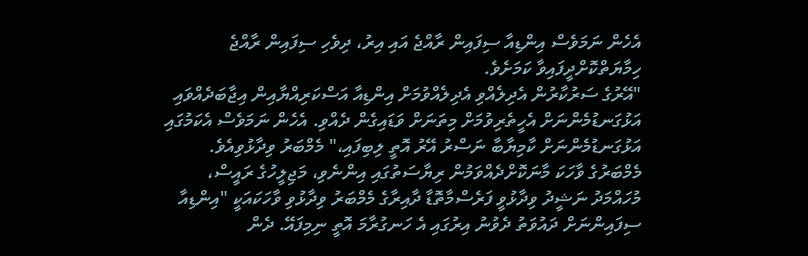އެހެން ނަމަވެސް އިންޑިއާ ސިފައިން ރާއްޖެ އައި އިރު، ދިވެހި ސިފައިން ރާއްޖެ ހިމާޔަތްކޮށްދީފައިވާ ކަމަށެވެ.
"އޭރުގެ ސަރުކާރުން އެދިލެއްވި އެދިލެއްވުމަށް އިންޑިއާ އަސްކަރިއްޔާއިން އިޖާބަދެއްވައި އަޅުގަނޑުމެންނަށް އެހީތެރިވުމަށް މިތަނަށް ވަޑައިގެން ދެއްވި. އެހެން ނަމަވެސް އެކަމުގައި އަޅުގަނޑުމެންނަށް ކާމިޔާބާ ނަސްރު އޭރު އޮތީ ލިބިފައި،" މެމްބަރު ވިދާޅުވިއެވެ.
މެމްބަރުގެ ވާހަކަ މާނަކޮށްދެއްވަމުން ރިޔާސަތުގައި އިންނެވި، މަޖިލީހުގެ ރައީސް، މުހައްމަދު ނަޝީދު ވިދާޅުވީ ފަރެސްމާތޮޑާ ދާއިރާގެ މެމްބަރު ވިދާޅުވި ވާހަކައަކީ "އިންޑިއާ ސިފައިންނަށް ދައުވަތު ދެވުނު އިރުގައި އެ ހަނގުރާމަ އޮތީ ނިމިފައޭ. ދެން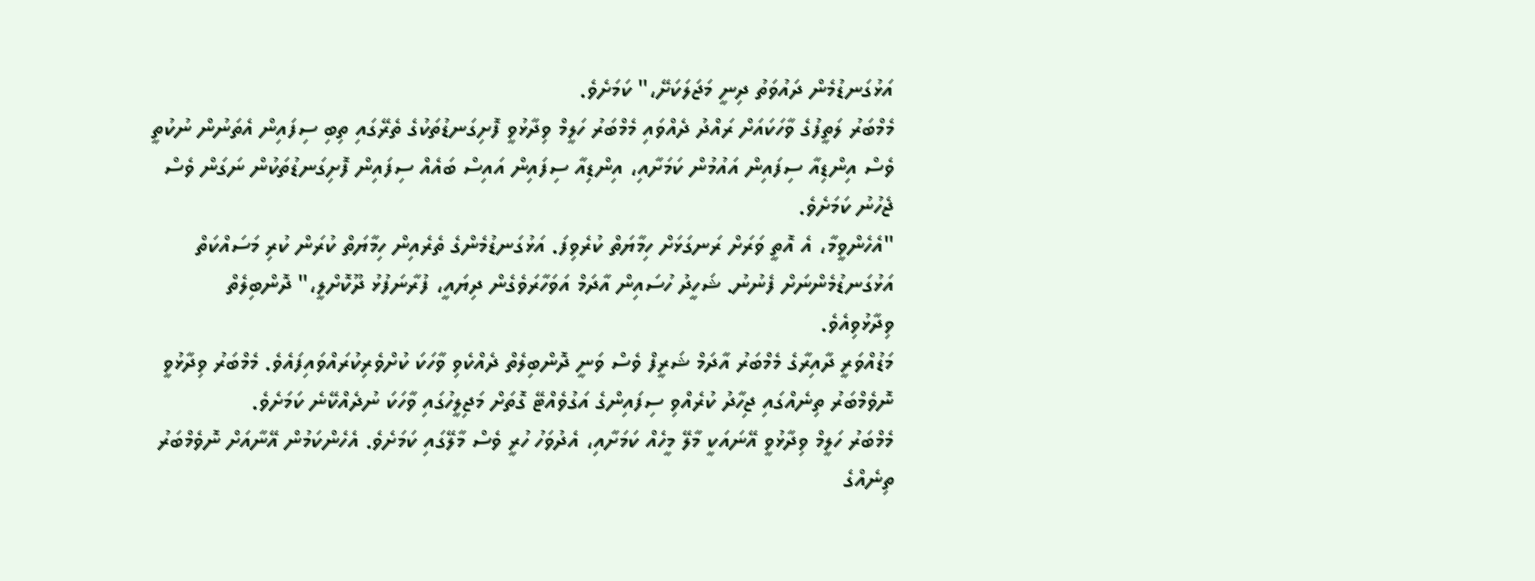އަޅުގަނޑުމެން ދައުވަތު ދިނީ މަޖަލަކަށޭ،" ކަމަށެވެ.
މެމްބަރު ލަތީފުގެ ވާހަކައަށް ރައްދު ދެއްވައި މެމްބަރު ހަލީމް ވިދާޅުވީ ފޮށިގަނޑުތަކުގެ ތެރޭގައި ތިބި ސިފައިން އެތަނުން ނުކުތީ ވެސް އިންޑިއާ ސިފައިން އައުމުން ކަމަށާއި، އިންޑިއާ ސިފައިން އައިސް ބައެއް ސިފައިން ފޮށިގަނޑުތަކުން ނަގަން ވެސް ޖެހުނު ކަމަށެވެ.
"އެހެންވީމާ، އެ އޮތީ ވަރަށް ރަނގަޅަށް ހިމާޔަތް ކުރެވިފަ. އަޅުގަނޑުމެންގެ ތެރެއިން ހިމާޔަތް ކުރަން ކުރި މަސައްކަތް އަޅުގަނޑުމެންނަށް ފެނުނު. ޝަހީދު ހުސައިން އާދަމް އަވަހާރަވެގެން ދިޔައީ، ފުރާނަފުޅު ދޫކޮށްލީ،" ދޮންބިލެތް ވިދާޅުވިއެވެ.
މަޑުއްވަރީ ދާއިރާގެ މެމްބަރު އާދަމް ޝަރީފް ވެސް ވަނީ ދޮންބިލެތް ދެއްކެވި ވާހަކަ ކުށްވެރިކުރައްވައިފައެވެ. މެމްބަރު ވިދާޅުވީ ނޮވެމްބަރު ތިނެއްގައި ޖިހާދު ކުރެއްވި ސިފައިންގެ އަގުވެއްޓޭ ގޮތަށް މަޖިލީހުގައި ވާހަކަ ނުދެއްކޭނެ ކަމަށެވެ.
މެމްބަރު ހަލީމް ވިދާޅުވީ އޭނައަކީ މާލޭ މީހެއް ކަމަށާއި، އެދުވަހު ހުރީ ވެސް މާލޭގައި ކަމަށެވެ. އެހެންކަމުން އޭނާއަށް ނޮވެމްބަރު ތިނެއްގެ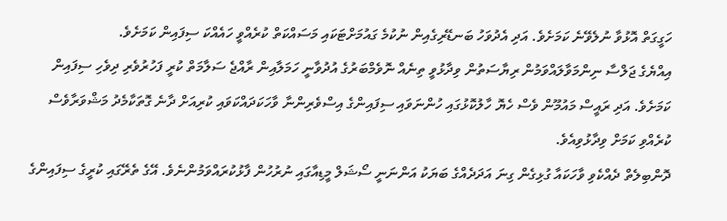ހަގީގަތް އޮޅުވާ ނުލެވޭނެ ކަމަށެވެ. އަދި އެދުވަހު ބަނޑޭރިގެއިން ނުކުމެ ގައުމަށްޓަކައި މަސައްކަތް ކުރެއްވީ ހައެއްކަ ސިފައިން ކަމަށެވެ.
އިއްޔެގެ ޖަލްސާ ނިންމަވާލައްވަމުން ރިޔާސަތުން ވިދާޅުވީ ތިނެއް ނޮވެމްބަރުގެ އުދުވާނީ ހަމަލާއިން ރާއްޖެ ސަލާމަތް ކުރީ ފަހުރުވެރި ދިވެހި ސިފައިން ކަމަށެވެ. އަދި ރައީސް މައުމޫން ވެސް ހެޔޮ ހާލުކޮޅުގައި ހުންނަވައި ސިފައިންގެ އިސްވެރިންނާ ވާހަކަދައްކަވައި ކުރިއަށް ދާނެ ގޮތަކާމެދު މަޝްވަރާވެސް ކުރެއްވި ކަމަށް ވިދާޅުވިއެވެ.
ދޮންބިލެތް ދެއްކެވި ވާހަކައާ ގުޅިގެން ގިނަ އަދަދެއްގެ ބަޔަކު އަންނަނީ ސޯޝަލް މީޑިއާގައި ނުރުހުން ފާޅުކުރައްވަމުންނެވެ. އޭގެ ތެރޭގައި ކުރީގެ ސިފައިންގެ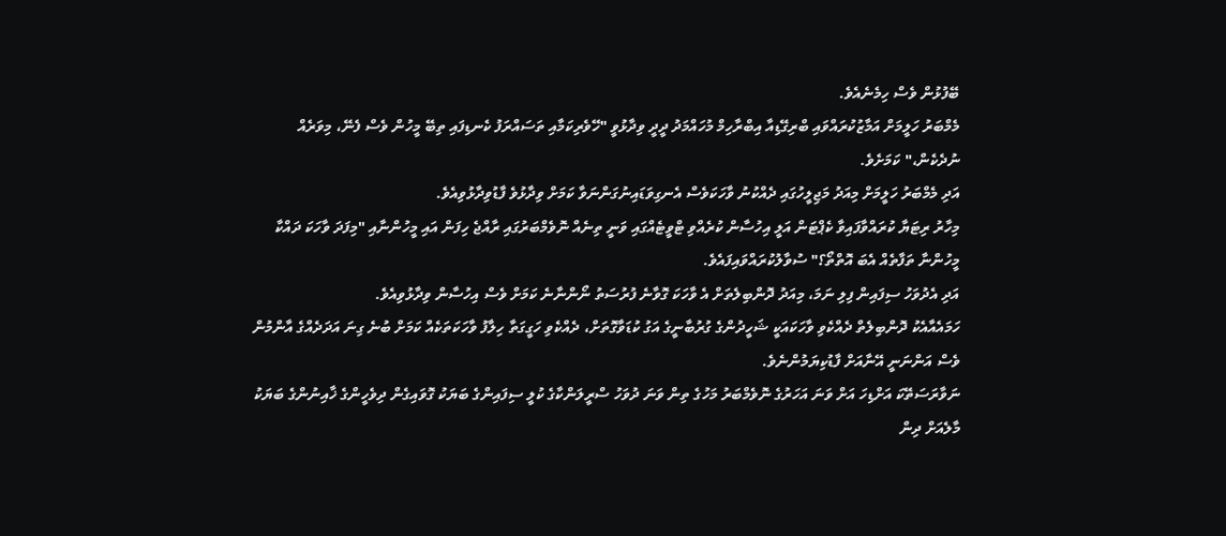ބޭފުޅުން ވެސް ހިމެނެއެވެ.
މެމްބަރު ހަލީމަށް އަމާޒުކުރައްވައި ބްރިގޭޑިއާ އިބްރާހިމް މުހައްމަދު ދީދީ ވިދާޅުވީ "ހޭވެރިކަމާއި ތަސައްރަފު ކެނޑިފައި ތިބޭ މީހުން ވެސް ފެނޭ، މިވަރެއް ނުދެކެން،" ކަމަށެވެ.
އަދި މެމްބަރު ހަލީމަށް މިއަދު މަޖިލީހުގައި ދެއްކުނު ވާހަކަވެސް އެނގިވަޑައިނުގަންނަވާ ކަމަށް ވިދާޅުވެ ފާޑުވިދާޅުވިއެވެ.
މިހާރު ރިޓަޔާ ކުރައްވާފައިވާ ކެޕްޓަން އަލީ އިހުސާން ކުރެއްވި ޓްވީޓެއްގައި ވަނީ ތިނެއް ނޮވެމްބަރުގައި ރާއްޖެ ހިފަން އައި މީހުންނާއި "މިފަދަ ވާހަކަ ދައްކާ މީހުންނާ ތަފާތެއް އެބަ އޮތްތޯ؟" ސުވާލުކުރައްވައިފައެވެ.
އަދި އެދުވަހު ސިފައިން ފިލި ނަމަ، މިއަދު ދޮންބިލެތަށް އެ ވާހަކަ ގޮވާނެ ފުރުސަތު ނޯންނާނެ ކަމަށް ވެސް އިހުސާން ވިދާޅުވިއެވެ.
ހަމައެއާއެކު ދޮންބިލެތް ދެއްކެވި ވާހަކައަކީ ޝަހީދުންގެ ގުރުބާނީގެ އަގު ކުޑަވާގޮތަށް، ދެއްކެވި ހަގީގަތާ ހިލާފު ވާހަކަތަކެއް ކަމަށް ބުނެ ގިނަ އަދަދެއްގެ އާންމުން ވެސް އަންނަނީ އޭނާއަށް ފާޑުކިޔަމުންނެވެ.
ނަވާރަސަތޭކަ އަށްޑިހަ އަށް ވަނަ އަހަރުގެ ނޮވެމްބަރު މަހުގެ ތިން ވަނަ ދުވަހު ސްރީލަންކާގެ ކުލީ ސިފައިންގެ ބަޔަކު ގޮވައިގެން ދިވެހީންގެ ޚާއިނުންގެ ބަޔަކު މާލެއަށް ދިން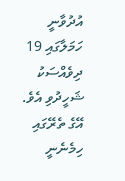އުދުވާނީ ހަމަލާގައި 19 ދިވެއްސަކު ޝަހީދުވި އެވެ.
އޭގެ ތެރޭގައި ހިމެނެނީ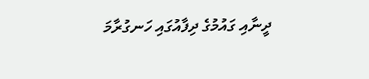ދީނާއި ގައުމުގެ ދިފާއުގައި ހަނގުރާމަ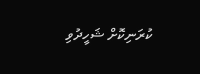ކުރަނިކޮށް ޝަހީދުވި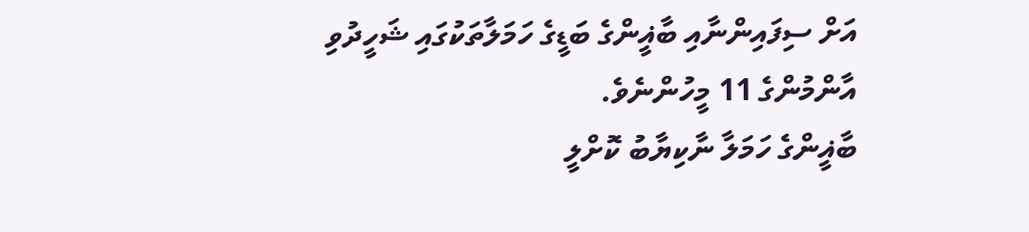އަށް ސިފައިންނާއި ބާޣީންގެ ބަޑީގެ ހަމަލާތަކުގައި ޝަހީދުވި އާންމުންގެ 11 މީހުންނެވެ.
ބާޣީންގެ ހަމަލާ ނާކިޔާބު ކޮށްލީ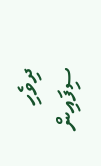ދިވެހި ސިފައިން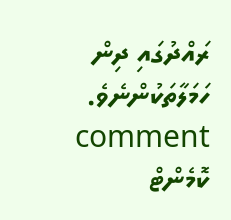ރައްދުގައި ދިން ހަމަލާތަކުންނެވެ.
comment ކޮމެންޓް